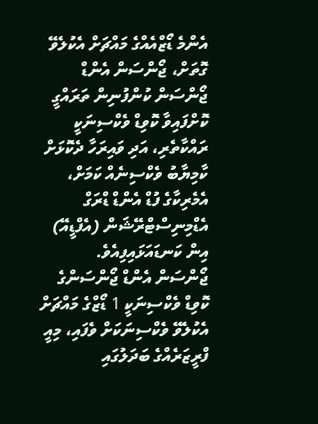އެންމެ ޑޯޒްއެއްގެ މައްޗަށް އެކުލެވޭ ގޮތަށް، ޖޯންސަން އެންޑް ޖޯންސަން ކުންފުނިން ތަރައްގީ ކޮށްފައިވާ ކޮވިޑް ވެކްސިނަކީ ރައްކާތެރި، އަދި ވައިރަހާ ދެކޮޅަށް ކާމިޔާބު ވެކްސިނެއް ކަމަށް، އެމެރިކާގެ ފުޑް އެންޑް ޑްރަގް އެޑްމިނިސްޓްރޭޝަން (އެފްޑީއޭ) އިން ކަނޑައަޅައިފިއެވެ.
ޖޯންސަން އެންޑް ޖޯންސަންގެ ކޮވިޑް ވެކްސިނަކީ 1 ޑޯޒްގެ މައްޗަށް އެކުލެވޭ ވެކްސިނަކަށް ވެފައި، މިއީ ފްރީޒަރެއްގެ ބަދަލުގައި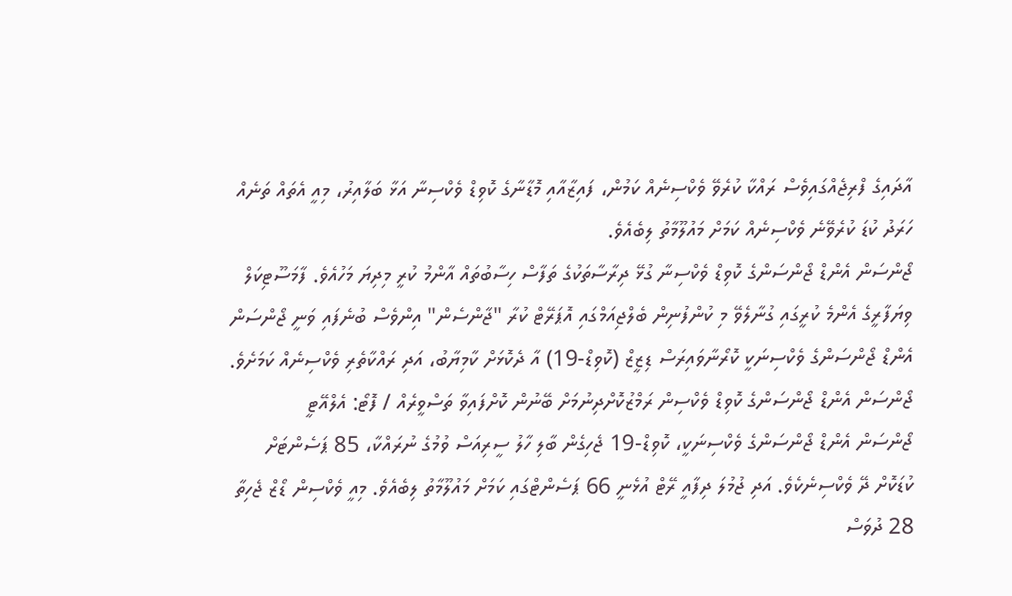އާދައިގެ ފްރިޖެއްގައިވެސް ރައްކާ ކުރެވޭ ވެކްސިނެއް ކަމުން، ފައިޒާއާއި މޮޑާނާގެ ކޮވިޑް ވެކްސިނާ އަޅާ ބަލާއިރު، މިއީ އެތައް ތަނެއް ހަރަދު ކުޑަ ކުރެވޭނެ ވެކްސިނެއް ކަމަށް މައުލޫމާތު ލިބެއެވެ.
ޖޯންސަން އެންޑް ޖޯންސަންގެ ކޮވިޑް ވެކްސިނާ ގުޅޭ ދިރާސާތަކުގެ ތަފާސް ހިސާބުތައް އާންމު ކުރީ މިދިޔަ މަހުއެވެ. ފާމަސޫޓިކަލް ވިޔަފާރީގެ އެންމެ ކުރީގައި ގުނާލެވޭ މި ކުންފުނިން ބެލްޖިއަމްގައި އޮޕަރޭޓް ކުރާ "ޖާންސެން" އިންވެސް ބުނެފައި ވަނީ ޖޯންސަން އެންޑް ޖޯންސަންގެ ވެކްސިނަކީ ކޮރޯނާވައިރަސް ޑިޒީޒް (ކޮވިޑް-19) އާ ދެކޮޅަށް ކާމިޔާބު، އަދި ރައްކާތެރި ވެކްސިނެއް ކަމަށެވެ.
ޖޯންސަން އެންޑް ޖޯންސަންގެ ކޮވިޑް ވެކްސިން ރަމްޒުކޮށްދިނުމަށް ބޭނުން ކޮށްފައިވާ ތަސްވީރެއް / ފޮޓޯ: އެލްއޭޓީ
ޖޯންސަން އެންޑް ޖޯންސަންގެ ވެކްސިނަކީ، ކޮވިޑް-19 ޖެހިގެން ބާލި ހާލު ސީރިއަސް ވުމުގެ ނުރައްކާ، 85 ޕަސެންޓަށް ކުޑަކޮށް ދޭ ވެކްސިނެކެވެ. އަދި ޖުމުލަ ދިފާއީ ރޭޓް އުޅެނީ 66 ޕަސެންޓްގައި ކަމަށް މައުލޫމާތު ލިބެއެވެ. މިއީ ވެކްސިން ޑޯޒް ޖެހިތާ 28 ދުވަސް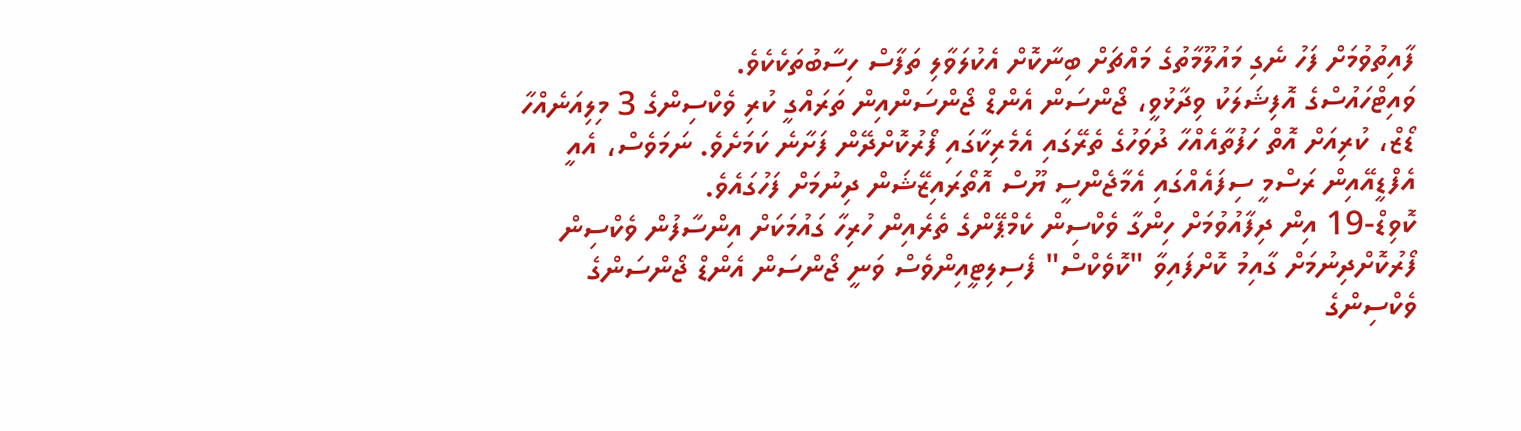ފާއިތުވުމަށް ފަހު ނެގި މައުލޫމާތުގެ މައްޗަށް ބިނާކޮށް އެކުލަވާލި ތަފާސް ހިސާބުތަކެކެވެ.
ވައިޓްހައުސްގެ އޮފިޝަލަކު ވިދާޅުވީ، ޖޯންސަން އެންޑް ޖޯންސަންއިން ތަރައްގީ ކުރި ވެކްސިންގެ 3 މިލިއަނެއްހާ ޑޯޒް، ކުރިއަށް އޮތް ހަފުތާއެއްހާ ދުވަހުގެ ތެރޭގައި އެމެރިކާގައި ފޯރުކޮށްދޭން ފަށާނެ ކަމަށެވެ. ނަމަވެސް، އެއީ އެފްޑީއޭއިން ރަސްމީ ސިފައެއްގައި އެމާޖެންސީ ޔޫސް އޮތޯރައިޒޭޝަން ދިނުމަށް ފަހުގައެވެ.
ކޮވިޑް-19 އިން ދިފާއުވުމަށް ހިންގާ ވެކްސިން ކެމްޕޭންގެ ތެރެއިން ހުރިހާ ގައުމަކަށް އިންސާފުން ވެކްސިން ފޯރުކޮށްދިނުމަށް ގާއިމު ކޮށްފައިވާ "ކޮވެކްސް" ފެސިލިޓީއިންވެސް ވަނީ ޖޯންސަން އެންޑް ޖޯންސަންގެ ވެކްސިންގެ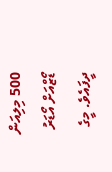500 މިލިއަން ޑޯޒްއަށް އޯޑަރު ދީފައެވެ. މީގެ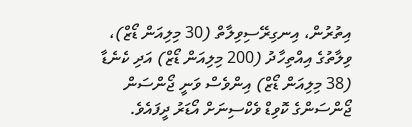އިތުރުން، އިނގިރޭސިވިލާތް (30 މިލިއަން ޑޯޒް)، ވިލާތުގެ އިއްތިހާދު (200 މިލިއަން ޑޯޒް) އަދި ކެނެޑާ (38 މިލިއަން ޑޯޒް) އިންވެސް ވަނީ ޖޯންސަން ޖޯންސަންގެ ކޮވިޑް ވެކްސިނަށް އޯޑަރު ދީފައެވެ.